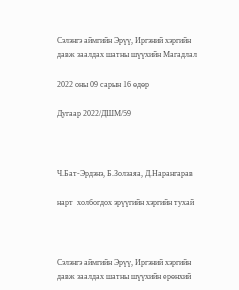Сэлэнгэ аймгийн Эрүү, Иргэний хэргийн давж заалдах шатны шүүхийн Магадлал

2022 оны 09 сарын 16 өдөр

Дугаар 2022/ДШМ/59



Ч.Бат-Эрдэнэ, Б.Золзаяа, Д.Нарангарав

нарт  холбогдох эрүүгийн хэргийн тухай



Сэлэнгэ аймгийн Эрүү, Иргэний хэргийн давж заалдах шатны шүүхийн ерөнхий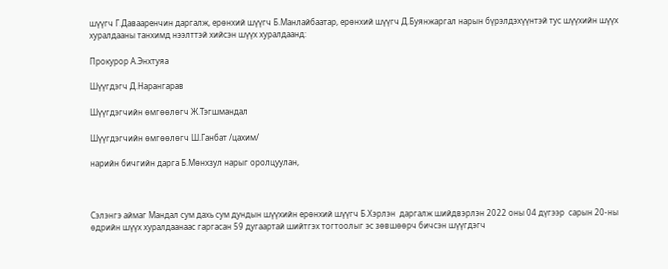шүүгч Г.Давааренчин даргалж, ерөнхий шүүгч Б.Манлайбаатар, ерөнхий шүүгч Д.Буянжаргал нарын бүрэлдэхүүнтэй тус шүүхийн шүүх хуралдааны танхимд нээлттэй хийсэн шүүх хуралдаанд:

Прокурор А.Энхтуяа

Шүүгдэгч Д.Нарангарав

Шүүгдэгчийн өмгөөлөгч Ж.Тэгшмандал

Шүүгдэгчийн өмгөөлөгч Ш.Ганбат /цахим/

нарийн бичгийн дарга Б.Мөнхзул нарыг оролцуулан,



Сэлэнгэ аймаг Мандал сум дахь сум дундын шүүхийн ерөнхий шүүгч Б.Хэрлэн  даргалж шийдвэрлэн 2022 оны 04 дүгээр  сарын 20-ны  өдрийн шүүх хуралдаанаас гаргасан 59 дугаартай шийтгэх тогтоолыг эс зөвшөөрч бичсэн шүүгдэгч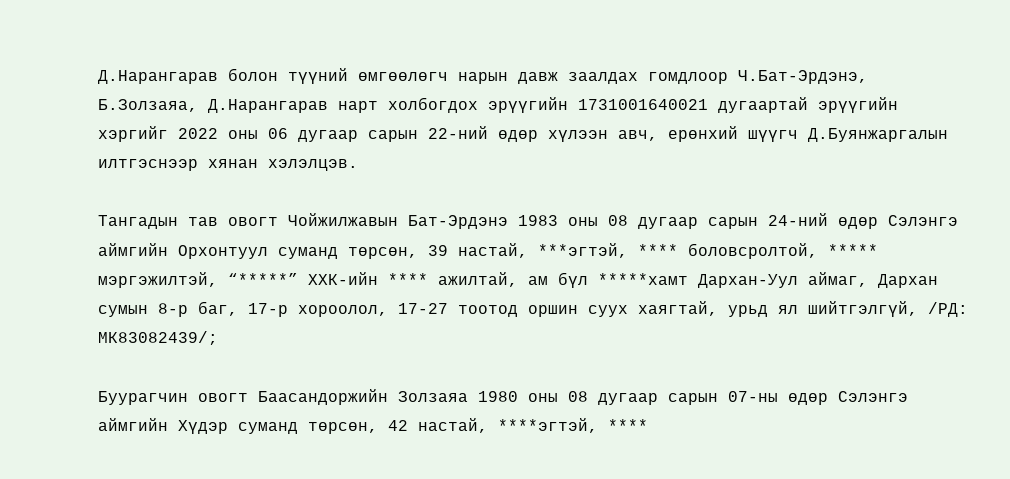Д.Нарангарав болон түүний өмгөөлөгч нарын давж заалдах гомдлоор Ч.Бат-Эрдэнэ, Б.Золзаяа, Д.Нарангарав нарт холбогдох эрүүгийн 1731001640021 дугаартай эрүүгийн хэргийг 2022 оны 06 дугаар сарын 22-ний өдөр хүлээн авч, ерөнхий шүүгч Д.Буянжаргалын илтгэснээр хянан хэлэлцэв.

Тангадын тав овогт Чойжилжавын Бат-Эрдэнэ 1983 оны 08 дугаар сарын 24-ний өдөр Сэлэнгэ аймгийн Орхонтуул суманд төрсөн, 39 настай, ***эгтэй, **** боловсролтой, ***** мэргэжилтэй, “*****” ХХК-ийн **** ажилтай, ам бүл *****хамт Дархан-Уул аймаг, Дархан сумын 8-р баг, 17-р хороолол, 17-27 тоотод оршин суух хаягтай, урьд ял шийтгэлгүй, /РД: МК83082439/;

Буурагчин овогт Баасандоржийн Золзаяа 1980 оны 08 дугаар сарын 07-ны өдөр Сэлэнгэ аймгийн Хүдэр суманд төрсөн, 42 настай, ****эгтэй, ****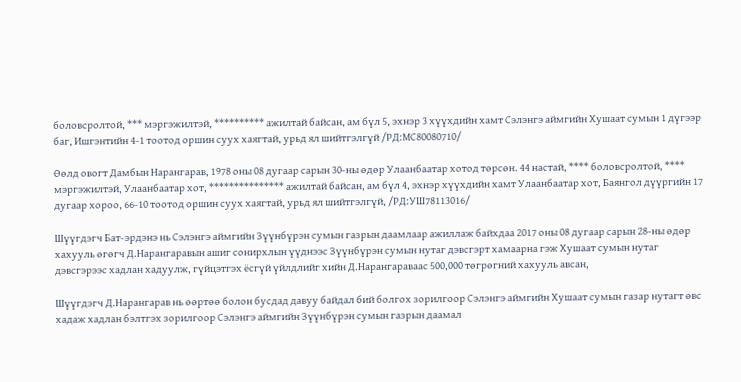боловсролтой, *** мэргэжилтэй, ********** ажилтай байсан, ам бүл 5, эхнэр 3 хүүхдийн хамт Сэлэнгэ аймгийн Хушаат сумын 1 дүгээр баг, Ишгэнтийн 4-1 тоотод оршин суух хаягтай, урьд ял шийтгэлгүй /РД:МС80080710/

Өөлд овогт Дамбын Нарангарав, 1978 оны 08 дугаар сарын 30-ны өдөр Улаанбаатар хотод төрсөн. 44 настай, **** боловсролтой, **** мэргэжилтэй, Улаанбаатар хот, *************** ажилтай байсан, ам бүл 4, эхнэр хүүхдийн хамт Улаанбаатар хот, Баянгол дүүргийн 17 дугаар хороо, 66-10 тоотод оршин суух хаягтай, урьд ял шийтгэлгүй, /РД:УШ78113016/

Шүүгдэгч Бат-эрдэнэ нь Сэлэнгэ аймгийн Зүүнбүрэн сумын газрын даамлаар ажиллаж байхдаа 2017 оны 08 дугаар сарын 28-ны өдөр хахууль өгөгч Д.Нарангаравын ашиг сонирхлын үүднээс Зүүнбүрэн сумын нутаг дэвсгэрт хамаарна гэж Хушаат сумын нутаг дэвсгэрээс хадлан хадуулж, гүйцэтгэх ёсгүй үйлдлийг хийн Д.Нарангараваас 500,000 төгрөгний хахууль авсан,

Шүүгдэгч Д.Нарангарав нь өөртөө болон бусдад давуу байдал бий болгох зорилгоор Сэлэнгэ аймгийн Хушаат сумын газар нутагт өвс хадаж хадлан бэлтгэх зорилгоор Сэлэнгэ аймгийн Зүүнбүрэн сумын газрын даамал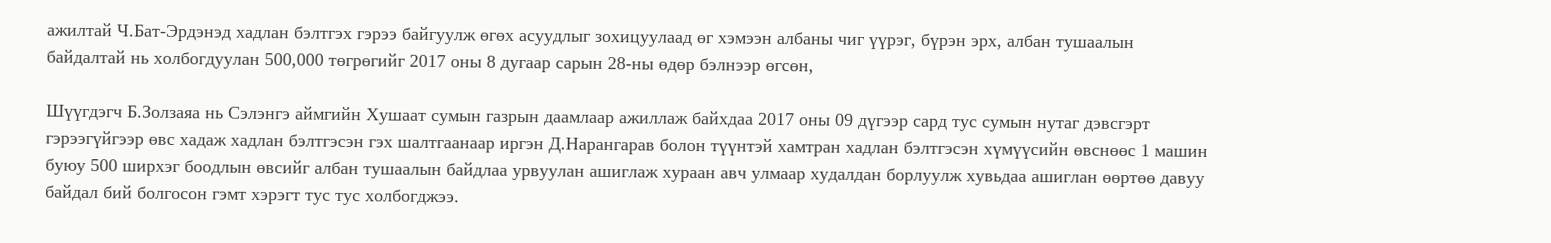ажилтай Ч.Бат-Эрдэнэд хадлан бэлтгэх гэрээ байгуулж өгөх асуудлыг зохицуулаад өг хэмээн албаны чиг үүрэг, бүрэн эрх, албан тушаалын байдалтай нь холбогдуулан 500,000 төгрөгийг 2017 оны 8 дугаар сарын 28-ны өдөр бэлнээр өгсөн,

Шүүгдэгч Б.Золзаяа нь Сэлэнгэ аймгийн Хушаат сумын газрын даамлаар ажиллаж байхдаа 2017 оны 09 дүгээр сард тус сумын нутаг дэвсгэрт гэрээгүйгээр өвс хадаж хадлан бэлтгэсэн гэх шалтгаанаар иргэн Д.Нарангарав болон түүнтэй хамтран хадлан бэлтгэсэн хүмүүсийн өвснөөс 1 машин буюу 500 ширхэг боодлын өвсийг албан тушаалын байдлаа урвуулан ашиглаж хураан авч улмаар худалдан борлуулж хувьдаа ашиглан өөртөө давуу байдал бий болгосон гэмт хэрэгт тус тус холбогджээ.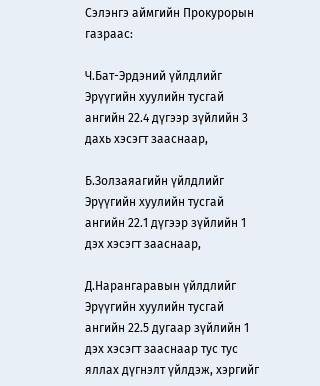Сэлэнгэ аймгийн Прокурорын газраас:

Ч.Бат-Эрдэний үйлдлийг Эрүүгийн хуулийн тусгай ангийн 22.4 дүгээр зүйлийн 3 дахь хэсэгт зааснаар,

Б.Золзаяагийн үйлдлийг Эрүүгийн хуулийн тусгай ангийн 22.1 дүгээр зүйлийн 1 дэх хэсэгт зааснаар,

Д.Нарангаравын үйлдлийг Эрүүгийн хуулийн тусгай ангийн 22.5 дугаар зүйлийн 1 дэх хэсэгт зааснаар тус тус  яллах дүгнэлт үйлдэж, хэргийг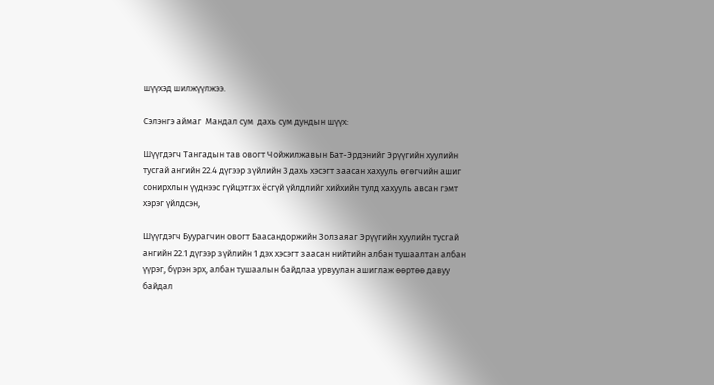шүүхэд шилжүүлжээ.

Сэлэнгэ аймаг  Мандал сум  дахь сум дундын шүүх:

Шүүгдэгч Тангадын тав овогт Чойжилжавын Бат-Эрдэнийг Эрүүгийн хуулийн тусгай ангийн 22.4 дүгээр зүйлийн 3 дахь хэсэгт заасан хахууль өгөгчийн ашиг сонирхлын үүднээс гүйцэтгэх ёсгүй үйлдлийг хийхийн тулд хахууль авсан гэмт хэрэг үйлдсэн,

Шүүгдэгч Буурагчин овогт Баасандоржийн Золзаяаг Эрүүгийн хуулийн тусгай ангийн 22.1 дүгээр зүйлийн 1 дэх хэсэгт заасан нийтийн албан тушаалтан албан үүрэг, бүрэн эрх, албан тушаалын байдлаа урвуулан ашиглаж өөртөө давуу байдал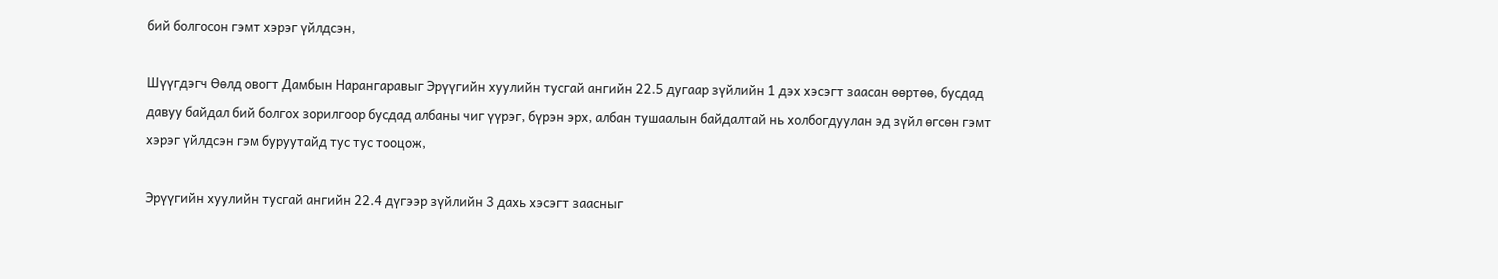бий болгосон гэмт хэрэг үйлдсэн,

Шүүгдэгч Өөлд овогт Дамбын Нарангаравыг Эрүүгийн хуулийн тусгай ангийн 22.5 дугаар зүйлийн 1 дэх хэсэгт заасан өөртөө, бусдад давуу байдал бий болгох зорилгоор бусдад албаны чиг үүрэг, бүрэн эрх, албан тушаалын байдалтай нь холбогдуулан эд зүйл өгсөн гэмт хэрэг үйлдсэн гэм буруутайд тус тус тооцож,

Эрүүгийн хуулийн тусгай ангийн 22.4 дүгээр зүйлийн 3 дахь хэсэгт заасныг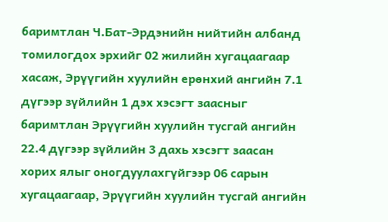баримтлан Ч.Бат-Эрдэнийн нийтийн албанд томилогдох эрхийг 02 жилийн хугацаагаар хасаж, Эрүүгийн хуулийн ерөнхий ангийн 7.1 дүгээр зүйлийн 1 дэх хэсэгт заасныг баримтлан Эрүүгийн хуулийн тусгай ангийн 22.4 дүгээр зүйлийн 3 дахь хэсэгт заасан хорих ялыг оногдуулахгүйгээр 06 сарын хугацаагаар, Эрүүгийн хуулийн тусгай ангийн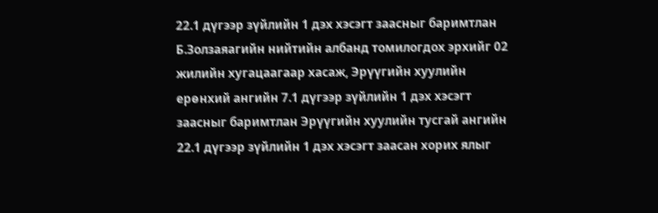22.1 дүгээр зүйлийн 1 дэх хэсэгт заасныг баримтлан Б.Золзаяагийн нийтийн албанд томилогдох эрхийг 02 жилийн хугацаагаар хасаж, Эрүүгийн хуулийн ерөнхий ангийн 7.1 дүгээр зүйлийн 1 дэх хэсэгт заасныг баримтлан Эрүүгийн хуулийн тусгай ангийн 22.1 дүгээр зүйлийн 1 дэх хэсэгт заасан хорих ялыг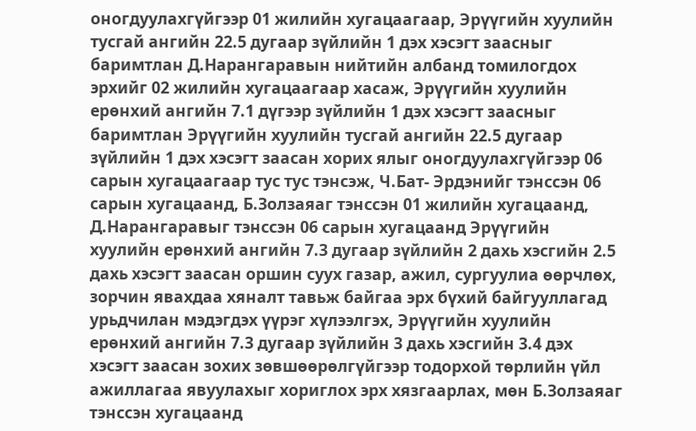оногдуулахгүйгээр 01 жилийн хугацаагаар, Эрүүгийн хуулийн тусгай ангийн 22.5 дугаар зүйлийн 1 дэх хэсэгт заасныг баримтлан Д.Нарангаравын нийтийн албанд томилогдох эрхийг 02 жилийн хугацаагаар хасаж, Эрүүгийн хуулийн ерөнхий ангийн 7.1 дүгээр зүйлийн 1 дэх хэсэгт заасныг баримтлан Эрүүгийн хуулийн тусгай ангийн 22.5 дугаар зүйлийн 1 дэх хэсэгт заасан хорих ялыг оногдуулахгүйгээр 06 сарын хугацаагаар тус тус тэнсэж, Ч.Бат- Эрдэнийг тэнссэн 06 сарын хугацаанд, Б.Золзаяаг тэнссэн 01 жилийн хугацаанд, Д.Нарангаравыг тэнссэн 06 сарын хугацаанд Эрүүгийн хуулийн ерөнхий ангийн 7.3 дугаар зүйлийн 2 дахь хэсгийн 2.5 дахь хэсэгт заасан оршин суух газар, ажил, сургуулиа өөрчлөх, зорчин явахдаа хяналт тавьж байгаа эрх бүхий байгууллагад урьдчилан мэдэгдэх үүрэг хүлээлгэх, Эрүүгийн хуулийн ерөнхий ангийн 7.3 дугаар зүйлийн 3 дахь хэсгийн 3.4 дэх хэсэгт заасан зохих зөвшөөрөлгүйгээр тодорхой төрлийн үйл ажиллагаа явуулахыг хориглох эрх хязгаарлах, мөн Б.Золзаяаг тэнссэн хугацаанд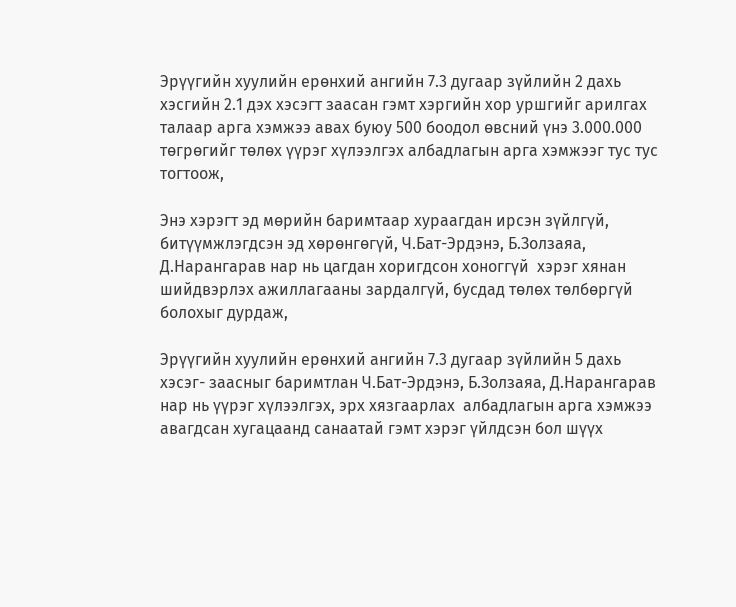Эрүүгийн хуулийн ерөнхий ангийн 7.3 дугаар зүйлийн 2 дахь хэсгийн 2.1 дэх хэсэгт заасан гэмт хэргийн хор уршгийг арилгах талаар арга хэмжээ авах буюу 500 боодол өвсний үнэ 3.000.000 төгрөгийг төлөх үүрэг хүлээлгэх албадлагын арга хэмжээг тус тус тогтоож,

Энэ хэрэгт эд мөрийн баримтаар хураагдан ирсэн зүйлгүй, битүүмжлэгдсэн эд хөрөнгөгүй, Ч.Бат-Эрдэнэ, Б.Золзаяа, Д.Нарангарав нар нь цагдан хоригдсон хоноггүй  хэрэг хянан шийдвэрлэх ажиллагааны зардалгүй, бусдад төлөх төлбөргүй болохыг дурдаж,

Эрүүгийн хуулийн ерөнхий ангийн 7.3 дугаар зүйлийн 5 дахь хэсэг- заасныг баримтлан Ч.Бат-Эрдэнэ, Б.Золзаяа, Д.Нарангарав нар нь үүрэг хүлээлгэх, эрх хязгаарлах  албадлагын арга хэмжээ авагдсан хугацаанд санаатай гэмт хэрэг үйлдсэн бол шүүх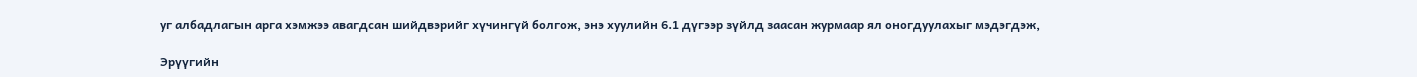уг албадлагын арга хэмжээ авагдсан шийдвэрийг хүчингүй болгож, энэ хуулийн 6.1 дүгээр зүйлд заасан журмаар ял оногдуулахыг мэдэгдэж,

Эрүүгийн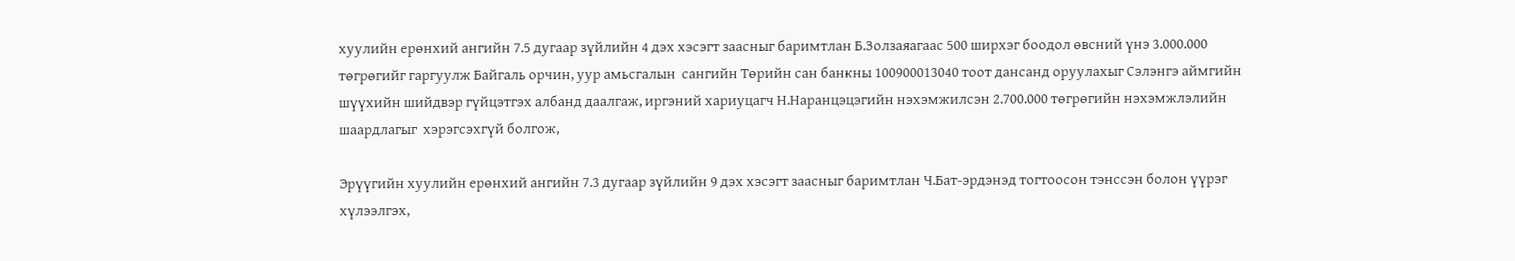хуулийн ерөнхий ангийн 7.5 дугаар зүйлийн 4 дэх хэсэгт заасныг баримтлан Б.Золзаяагаас 500 ширхэг боодол өвсний үнэ 3.000.000 төгрөгийг гаргуулж Байгаль орчин, уур амьсгалын  сангийн Төрийн сан банкны 100900013040 тоот дансанд оруулахыг Сэлэнгэ аймгийн шүүхийн шийдвэр гүйцэтгэх албанд даалгаж, иргэний хариуцагч Н.Наранцэцэгийн нэхэмжилсэн 2.700.000 төгрөгийн нэхэмжлэлийн шаардлагыг  хэрэгсэхгүй болгож,

Эрүүгийн хуулийн ерөнхий ангийн 7.3 дугаар зүйлийн 9 дэх хэсэгт заасныг баримтлан Ч.Бат-эрдэнэд тогтоосон тэнссэн болон үүрэг хүлээлгэх,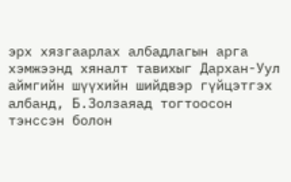эрх хязгаарлах албадлагын арга хэмжээнд хяналт тавихыг Дархан-Уул аймгийн шүүхийн шийдвэр гүйцэтгэх албанд, Б.Золзаяад тогтоосон тэнссэн болон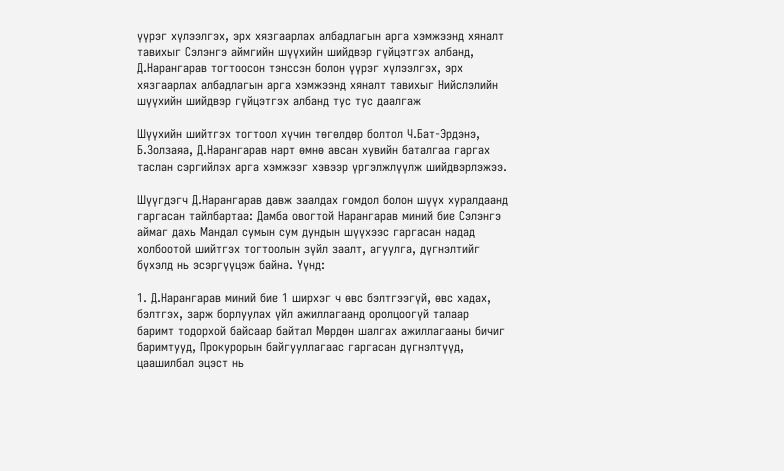үүрэг хүлээлгэх, эрх хязгаарлах албадлагын арга хэмжээнд хяналт тавихыг Сэлэнгэ аймгийн шүүхийн шийдвэр гүйцэтгэх албанд, Д.Нарангарав тогтоосон тэнссэн болон үүрэг хүлээлгэх, эрх хязгаарлах албадлагын арга хэмжээнд хяналт тавихыг Нийслэлийн шүүхийн шийдвэр гүйцэтгэх албанд тус тус даалгаж

Шүүхийн шийтгэх тогтоол хүчин төгөлдөр болтол Ч.Бат-Эрдэнэ, Б.Золзаяа, Д.Нарангарав нарт өмнө авсан хувийн баталгаа гаргах таслан сэргийлэх арга хэмжээг хэвээр үргэлжлүүлж шийдвэрлэжээ.

Шүүгдэгч Д.Нарангарав давж заалдах гомдол болон шүүх хуралдаанд гаргасан тайлбартаа: Дамба овогтой Нарангарав миний бие Сэлэнгэ аймаг дахь Мандал сумын сум дундын шүүхээс гаргасан надад холбоотой шийтгэх тогтоолын зүйл заалт, агуулга, дүгнэлтийг бүхэлд нь эсэргүүцэж байна. Үүнд:

1. Д.Нарангарав миний бие 1 ширхэг ч өвс бэлтгээгүй, өвс хадах, бэлтгэх, зарж борлуулах үйл ажиллагаанд оролцоогүй талаар баримт тодорхой байсаар байтал Мөрдөн шалгах ажиллагааны бичиг баримтууд, Прокурорын байгууллагаас гаргасан дүгнэлтүүд, цаашилбал эцэст нь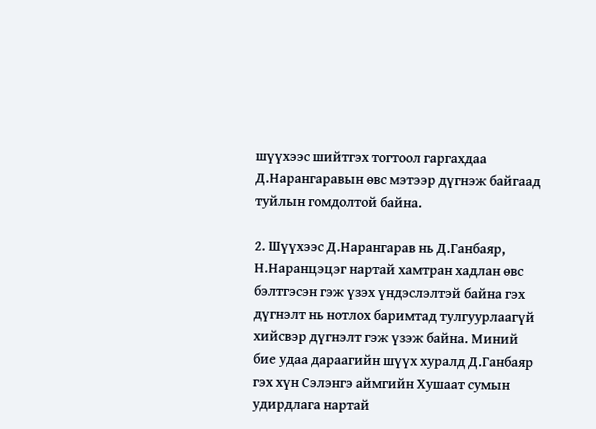шүүхээс шийтгэх тогтоол гаргахдаа Д.Нарангаравын өвс мэтээр дүгнэж байгаад туйлын гомдолтой байна.

2. Шүүхээс Д.Нарангарав нь Д.Ганбаяр, Н.Наранцэцэг нартай хамтран хадлан өвс бэлтгэсэн гэж үзэх үндэслэлтэй байна гэх дүгнэлт нь нотлох баримтад тулгуурлаагүй хийсвэр дүгнэлт гэж үзэж байна. Миний бие удаа дараагийн шүүх хуралд Д.Ганбаяр гэх хүн Сэлэнгэ аймгийн Хушаат сумын удирдлага нартай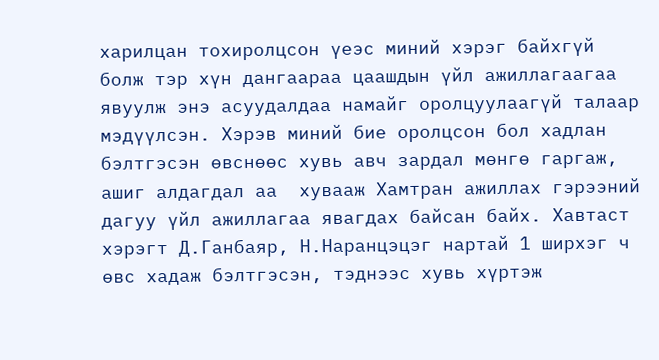харилцан тохиролцсон үеэс миний хэрэг байхгүй болж тэр хүн дангаараа цаашдын үйл ажиллагаагаа явуулж энэ асуудалдаа намайг оролцуулаагүй талаар мэдүүлсэн. Хэрэв миний бие оролцсон бол хадлан бэлтгэсэн өвснөөс хувь авч зардал мөнгө гаргаж, ашиг алдагдал аа  хувааж Хамтран ажиллах гэрээний дагуу үйл ажиллагаа явагдах байсан байх. Хавтаст хэрэгт Д.Ганбаяр, Н.Наранцэцэг нартай 1 ширхэг ч өвс хадаж бэлтгэсэн, тэднээс хувь хүртэж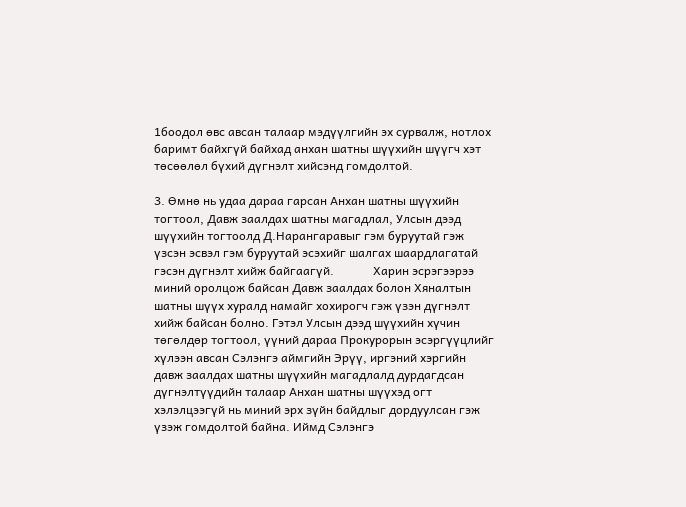1боодол өвс авсан талаар мэдүүлгийн эх сурвалж, нотлох баримт байхгүй байхад анхан шатны шүүхийн шүүгч хэт төсөөлөл бүхий дүгнэлт хийсэнд гомдолтой.

3. Өмнө нь удаа дараа гарсан Анхан шатны шүүхийн тогтоол, Давж заалдах шатны магадлал, Улсын дээд шүүхийн тогтоолд Д.Нарангаравыг гэм буруутай гэж үзсэн эсвэл гэм буруутай эсэхийг шалгах шаардлагатай гэсэн дүгнэлт хийж байгаагүй.             Харин эсрэгээрээ миний оролцож байсан Давж заалдах болон Хяналтын шатны шүүх хуралд намайг хохирогч гэж үзэн дүгнэлт хийж байсан болно. Гэтэл Улсын дээд шүүхийн хүчин төгөлдөр тогтоол, үүний дараа Прокурорын эсэргүүцлийг хүлээн авсан Сэлэнгэ аймгийн Эрүү, иргэний хэргийн давж заалдах шатны шүүхийн магадлалд дурдагдсан дүгнэлтүүдийн талаар Анхан шатны шүүхэд огт хэлэлцээгүй нь миний эрх зүйн байдлыг дордуулсан гэж үзэж гомдолтой байна. Иймд Сэлэнгэ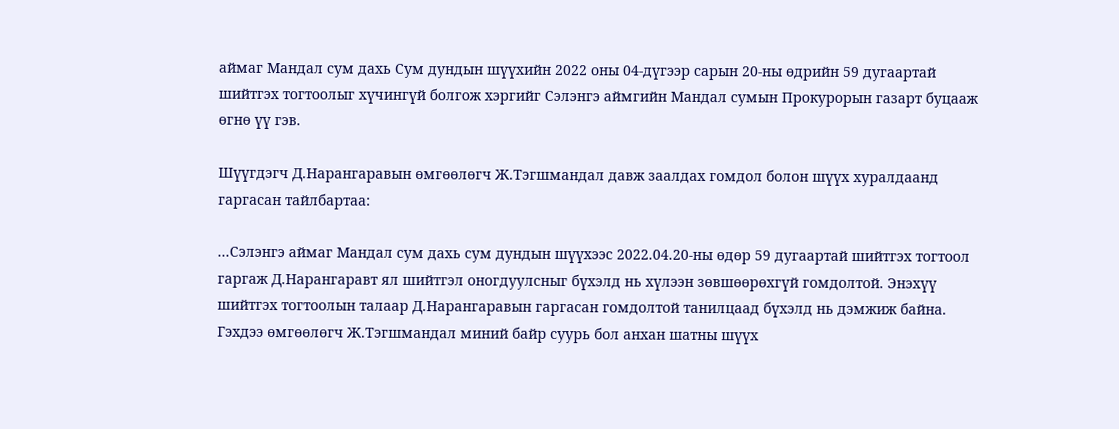аймаг Мандал сум дахь Сум дундын шүүхийн 2022 оны 04-дүгээр сарын 20-ны өдрийн 59 дугаартай шийтгэх тогтоолыг хүчингүй болгож хэргийг Сэлэнгэ аймгийн Мандал сумын Прокурорын газарт буцааж өгнө үү гэв.

Шүүгдэгч Д.Нарангаравын өмгөөлөгч Ж.Тэгшмандал давж заалдах гомдол болон шүүх хуралдаанд гаргасан тайлбартаа:

...Сэлэнгэ аймаг Мандал сум дахь сум дундын шүүхээс 2022.04.20-ны өдөр 59 дугаартай шийтгэх тогтоол гаргаж Д.Нарангаравт ял шийтгэл оногдуулсныг бүхэлд нь хүлээн зөвшөөрөхгүй гомдолтой. Энэхүү шийтгэх тогтоолын талаар Д.Нарангаравын гаргасан гомдолтой танилцаад бүхэлд нь дэмжиж байна. Гэхдээ өмгөөлөгч Ж.Тэгшмандал миний байр суурь бол анхан шатны шүүх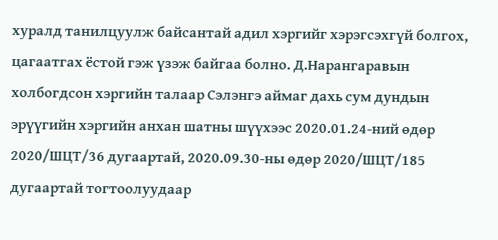хуралд танилцуулж байсантай адил хэргийг хэрэгсэхгүй болгох, цагаатгах ёстой гэж үзэж байгаа болно. Д.Нарангаравын холбогдсон хэргийн талаар Сэлэнгэ аймаг дахь сум дундын эрүүгийн хэргийн анхан шатны шүүхээс 2020.01.24-ний өдөр 2020/ШЦТ/36 дугаартай, 2020.09.30-ны өдөр 2020/ШЦТ/185 дугаартай тогтоолуудаар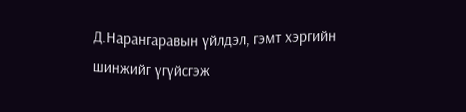Д.Нарангаравын үйлдэл, гэмт хэргийн шинжийг үгүйсгэж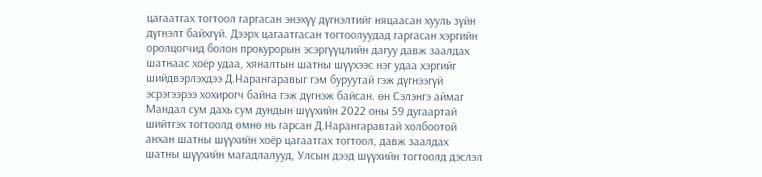цагаатгах тогтоол гаргасан энэхүү дүгнэлтийг няцаасан хууль зүйн дүгнэлт байхгүй. Дээрх цагаатгасан тогтоолуудад гаргасан хэргийн оролцогчид болон прокурорын эсэргүүцлийн дагуу давж заалдах шатнаас хоёр удаа, хяналтын шатны шүүхээс нэг удаа хэргийг шийдвэрлэхдээ Д.Нарангаравыг гэм буруутай гэж дүгнээгүй эсрэгээрээ хохирогч байна гэж дүгнэж байсан. өн Сэлэнгэ аймаг Мандал сум дахь сум дундын шүүхийн 2022 оны 59 дугаартай шийтгэх тогтоолд өмнө нь гарсан Д.Нарангаравтай холбоотой анхан шатны шүүхийн хоёр цагаатгах тогтоол, давж заалдах шатны шүүхийн магадлалууд, Улсын дээд шүүхийн тогтоолд дэслэл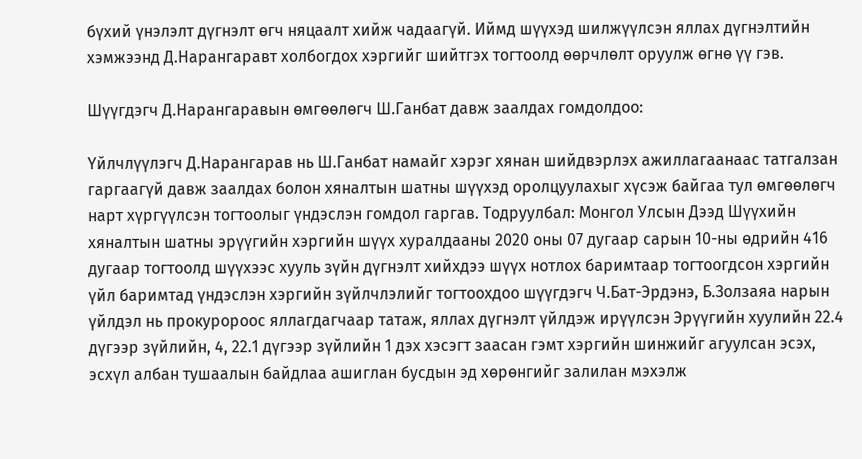бүхий үнэлэлт дүгнэлт өгч няцаалт хийж чадаагүй. Иймд шүүхэд шилжүүлсэн яллах дүгнэлтийн хэмжээнд Д.Нарангаравт холбогдох хэргийг шийтгэх тогтоолд өөрчлөлт оруулж өгнө үү гэв.

Шүүгдэгч Д.Нарангаравын өмгөөлөгч Ш.Ганбат давж заалдах гомдолдоо:

Үйлчлүүлэгч Д.Нарангарав нь Ш.Ганбат намайг хэрэг хянан шийдвэрлэх ажиллагаанаас татгалзан гаргаагүй давж заалдах болон хяналтын шатны шүүхэд оролцуулахыг хүсэж байгаа тул өмгөөлөгч нарт хүргүүлсэн тогтоолыг үндэслэн гомдол гаргав. Тодруулбал: Монгол Улсын Дээд Шүүхийн хяналтын шатны эрүүгийн хэргийн шүүх хуралдааны 2020 оны 07 дугаар сарын 10-ны өдрийн 416 дугаар тогтоолд шүүхээс хууль зүйн дүгнэлт хийхдээ шүүх нотлох баримтаар тогтоогдсон хэргийн үйл баримтад үндэслэн хэргийн зүйлчлэлийг тогтоохдоо шүүгдэгч Ч.Бат-Эрдэнэ, Б.Золзаяа нарын үйлдэл нь прокуророос яллагдагчаар татаж, яллах дүгнэлт үйлдэж ирүүлсэн Эрүүгийн хуулийн 22.4 дүгээр зүйлийн, 4, 22.1 дүгээр зүйлийн 1 дэх хэсэгт заасан гэмт хэргийн шинжийг агуулсан эсэх, эсхүл албан тушаалын байдлаа ашиглан бусдын эд хөрөнгийг залилан мэхэлж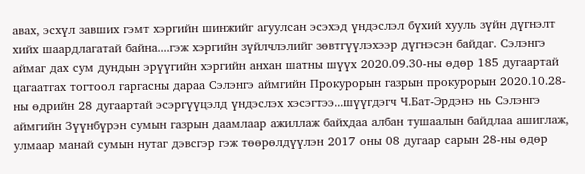авах, эсхүл завших гэмт хэргийн шинжийг агуулсан эсэхэд үндэслэл бүхий хууль зүйн дүгнэлт хийх шаардлагатай байна....гэж хэргийн зүйлчлэлийг зөвтгүүлэхээр дүгнэсэн байдаг. Сэлэнгэ аймаг дах сум дундын эрүүгийн хэргийн анхан шатны шүүх 2020.09.30-ны өдөр 185 дугаартай цагаатгах тогтоол гаргасны дараа Сэлэнгэ аймгийн Прокурорын газрын прокурорын 2020.10.28-ны өдрийн 28 дугаартай эсэргүүцэлд үндэслэх хэсэгтээ...шүүгдэгч Ч.Бат-Эрдэнэ нь Сэлэнгэ аймгийн Зүүнбүрэн сумын газрын даамлаар ажиллаж байхдаа албан тушаалын байдлаа ашиглаж, улмаар манай сумын нутаг дэвсгэр гэж төөрөлдүүлэн 2017 оны 08 дугаар сарын 28-ны өдөр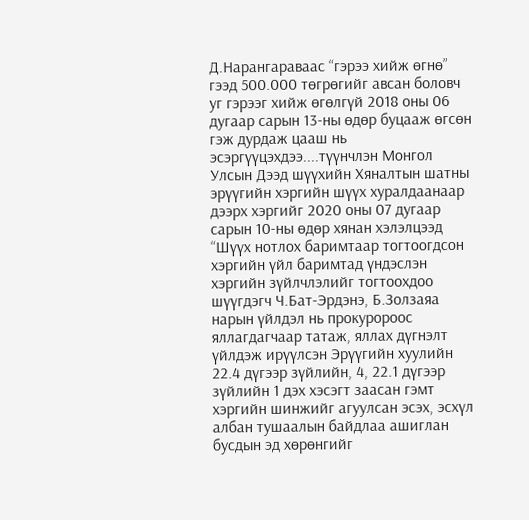Д.Нарангараваас “гэрээ хийж өгнө” гээд 500.000 төгрөгийг авсан боловч уг гэрээг хийж өгөлгүй 2018 оны 06 дугаар сарын 13-ны өдөр буцааж өгсөн гэж дурдаж цааш нь эсэргүүцэхдээ....түүнчлэн Монгол Улсын Дээд шүүхийн Хяналтын шатны эрүүгийн хэргийн шүүх хуралдаанаар дээрх хэргийг 2020 оны 07 дугаар сарын 10-ны өдөр хянан хэлэлцээд “Шүүх нотлох баримтаар тогтоогдсон хэргийн үйл баримтад үндэслэн хэргийн зүйлчлэлийг тогтоохдоо шүүгдэгч Ч.Бат-Эрдэнэ, Б.Золзаяа нарын үйлдэл нь прокуророос яллагдагчаар татаж, яллах дүгнэлт үйлдэж ирүүлсэн Эрүүгийн хуулийн 22.4 дүгээр зүйлийн, 4, 22.1 дүгээр зүйлийн 1 дэх хэсэгт заасан гэмт хэргийн шинжийг агуулсан эсэх, эсхүл албан тушаалын байдлаа ашиглан бусдын эд хөрөнгийг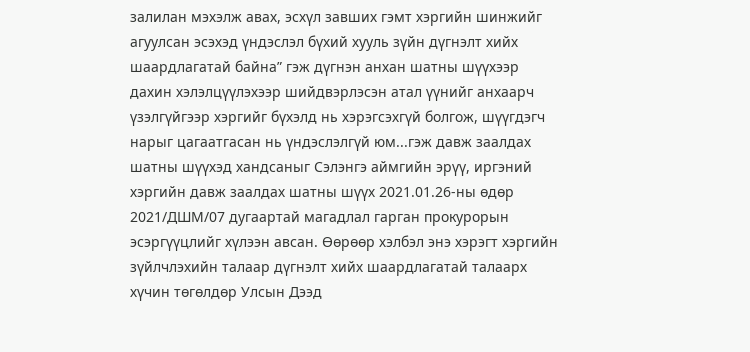залилан мэхэлж авах, эсхүл завших гэмт хэргийн шинжийг агуулсан эсэхэд үндэслэл бүхий хууль зүйн дүгнэлт хийх шаардлагатай байна” гэж дүгнэн анхан шатны шүүхээр дахин хэлэлцүүлэхээр шийдвэрлэсэн атал үүнийг анхаарч үзэлгүйгээр хэргийг бүхэлд нь хэрэгсэхгүй болгож, шүүгдэгч нарыг цагаатгасан нь үндэслэлгүй юм...гэж давж заалдах шатны шүүхэд хандсаныг Сэлэнгэ аймгийн эрүү, иргэний хэргийн давж заалдах шатны шүүх 2021.01.26-ны өдөр 2021/ДШМ/07 дугаартай магадлал гарган прокурорын эсэргүүцлийг хүлээн авсан. Өөрөөр хэлбэл энэ хэрэгт хэргийн зүйлчлэхийн талаар дүгнэлт хийх шаардлагатай талаарх хүчин төгөлдөр Улсын Дээд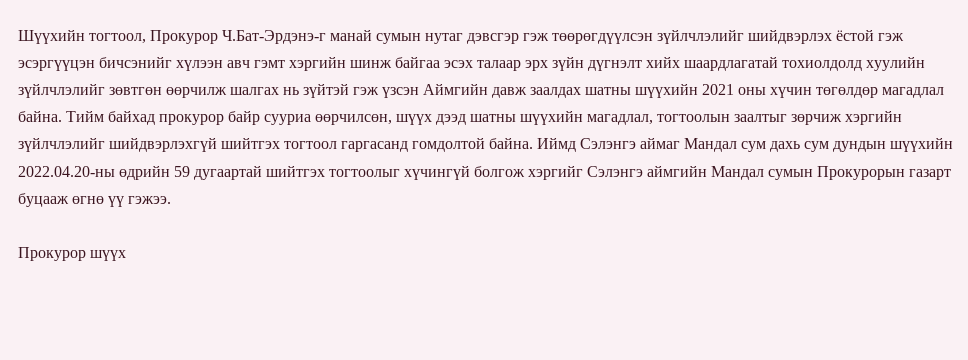Шүүхийн тогтоол, Прокурор Ч.Бат-Эрдэнэ-г манай сумын нутаг дэвсгэр гэж төөрөгдүүлсэн зүйлчлэлийг шийдвэрлэх ёстой гэж эсэргүүцэн бичсэнийг хүлээн авч гэмт хэргийн шинж байгаа эсэх талаар эрх зүйн дүгнэлт хийх шаардлагатай тохиолдолд хуулийн зүйлчлэлийг зөвтгөн өөрчилж шалгах нь зүйтэй гэж үзсэн Аймгийн давж заалдах шатны шүүхийн 2021 оны хүчин төгөлдөр магадлал байна. Тийм байхад прокурор байр сууриа өөрчилсөн, шүүх дээд шатны шүүхийн магадлал, тогтоолын заалтыг зөрчиж хэргийн зүйлчлэлийг шийдвэрлэхгүй шийтгэх тогтоол гаргасанд гомдолтой байна. Иймд Сэлэнгэ аймаг Мандал сум дахь сум дундын шүүхийн 2022.04.20-ны өдрийн 59 дугаартай шийтгэх тогтоолыг хүчингүй болгож хэргийг Сэлэнгэ аймгийн Мандал сумын Прокурорын газарт буцааж өгнө үү гэжээ.

Прокурор шүүх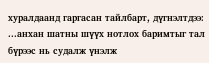хуралдаанд гаргасан тайлбарт, дүгнэлтдээ: ...анхан шатны шүүх нотлох баримтыг тал бүрээс нь судалж үнэлж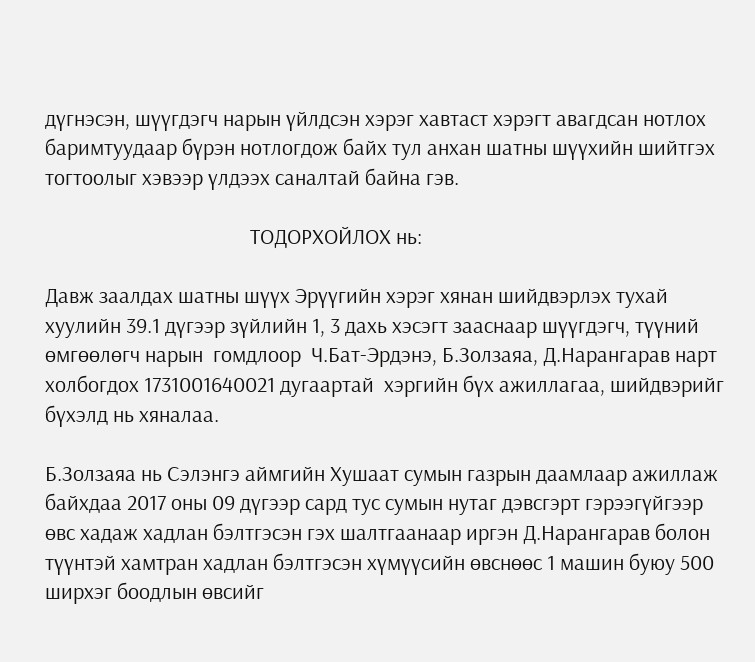дүгнэсэн, шүүгдэгч нарын үйлдсэн хэрэг хавтаст хэрэгт авагдсан нотлох баримтуудаар бүрэн нотлогдож байх тул анхан шатны шүүхийн шийтгэх тогтоолыг хэвээр үлдээх саналтай байна гэв.

                                         ТОДОРХОЙЛОХ нь:

Давж заалдах шатны шүүх Эрүүгийн хэрэг хянан шийдвэрлэх тухай хуулийн 39.1 дүгээр зүйлийн 1, 3 дахь хэсэгт зааснаар шүүгдэгч, түүний өмгөөлөгч нарын  гомдлоор  Ч.Бат-Эрдэнэ, Б.Золзаяа, Д.Нарангарав нарт холбогдох 1731001640021 дугаартай  хэргийн бүх ажиллагаа, шийдвэрийг бүхэлд нь хяналаа.

Б.Золзаяа нь Сэлэнгэ аймгийн Хушаат сумын газрын даамлаар ажиллаж байхдаа 2017 оны 09 дүгээр сард тус сумын нутаг дэвсгэрт гэрээгүйгээр өвс хадаж хадлан бэлтгэсэн гэх шалтгаанаар иргэн Д.Нарангарав болон түүнтэй хамтран хадлан бэлтгэсэн хүмүүсийн өвснөөс 1 машин буюу 500 ширхэг боодлын өвсийг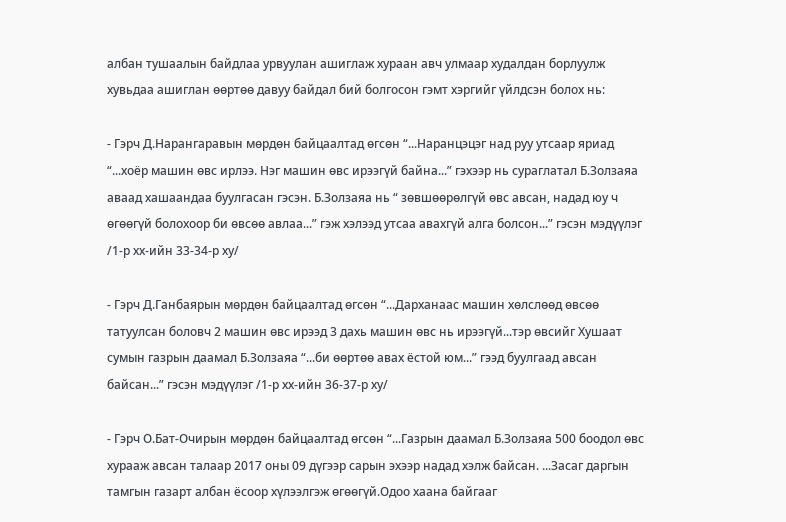албан тушаалын байдлаа урвуулан ашиглаж хураан авч улмаар худалдан борлуулж хувьдаа ашиглан өөртөө давуу байдал бий болгосон гэмт хэргийг үйлдсэн болох нь:

- Гэрч Д.Нарангаравын мөрдөн байцаалтад өгсөн “...Наранцэцэг над руу утсаар яриад “...хоёр машин өвс ирлээ. Нэг машин өвс ирээгүй байна...” гэхээр нь сураглатал Б.Золзаяа аваад хашаандаа буулгасан гэсэн. Б.Золзаяа нь “ зөвшөөрөлгүй өвс авсан, надад юу ч өгөөгүй болохоор би өвсөө авлаа...” гэж хэлээд утсаа авахгүй алга болсон...” гэсэн мэдүүлэг /1-р хх-ийн 33-34-р ху/

- Гэрч Д.Ганбаярын мөрдөн байцаалтад өгсөн “...Дарханаас машин хөлслөөд өвсөө татуулсан боловч 2 машин өвс ирээд 3 дахь машин өвс нь ирээгүй...тэр өвсийг Хушаат сумын газрын даамал Б.Золзаяа “...би өөртөө авах ёстой юм...” гээд буулгаад авсан байсан...” гэсэн мэдүүлэг /1-р хх-ийн 36-37-р ху/

- Гэрч О.Бат-Очирын мөрдөн байцаалтад өгсөн “...Газрын даамал Б.Золзаяа 500 боодол өвс хурааж авсан талаар 2017 оны 09 дүгээр сарын эхээр надад хэлж байсан. ...Засаг даргын тамгын газарт албан ёсоор хүлээлгэж өгөөгүй.Одоо хаана байгааг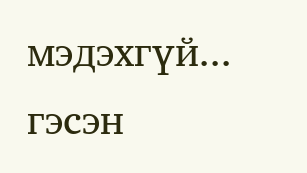мэдэхгүй... гэсэн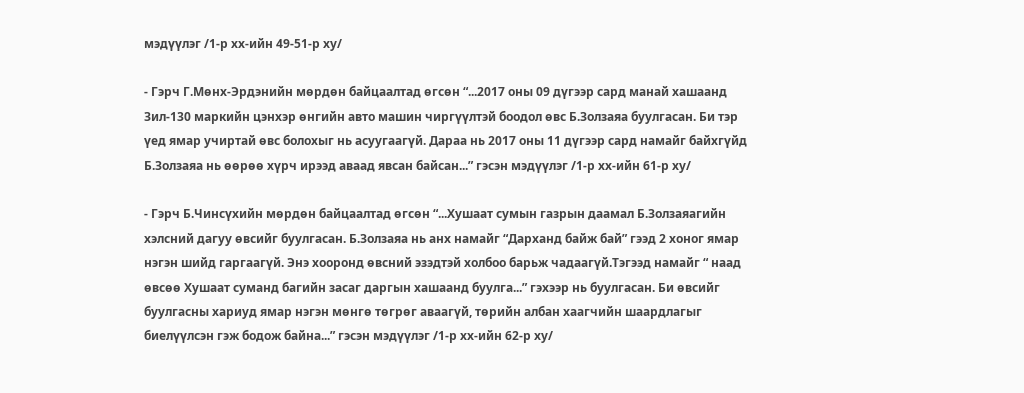мэдүүлэг /1-р хх-ийн 49-51-р ху/

- Гэрч Г.Мөнх-Эрдэнийн мөрдөн байцаалтад өгсөн “...2017 оны 09 дүгээр сард манай хашаанд Зил-130 маркийн цэнхэр өнгийн авто машин чиргүүлтэй боодол өвс Б.Золзаяа буулгасан. Би тэр үед ямар учиртай өвс болохыг нь асуугаагүй. Дараа нь 2017 оны 11 дүгээр сард намайг байхгүйд Б.Золзаяа нь өөрөө хүрч ирээд аваад явсан байсан...” гэсэн мэдүүлэг /1-р хх-ийн 61-р ху/

- Гэрч Б.Чинсүхийн мөрдөн байцаалтад өгсөн “...Хушаат сумын газрын даамал Б.Золзаяагийн хэлсний дагуу өвсийг буулгасан. Б.Золзаяа нь анх намайг “Дарханд байж бай” гээд 2 хоног ямар нэгэн шийд гаргаагүй. Энэ хооронд өвсний эзэдтэй холбоо барьж чадаагүй.Тэгээд намайг “ наад өвсөө Хушаат суманд багийн засаг даргын хашаанд буулга...” гэхээр нь буулгасан. Би өвсийг буулгасны хариуд ямар нэгэн мөнгө төгрөг аваагүй, төрийн албан хаагчийн шаардлагыг биелүүлсэн гэж бодож байна...” гэсэн мэдүүлэг /1-р хх-ийн 62-р ху/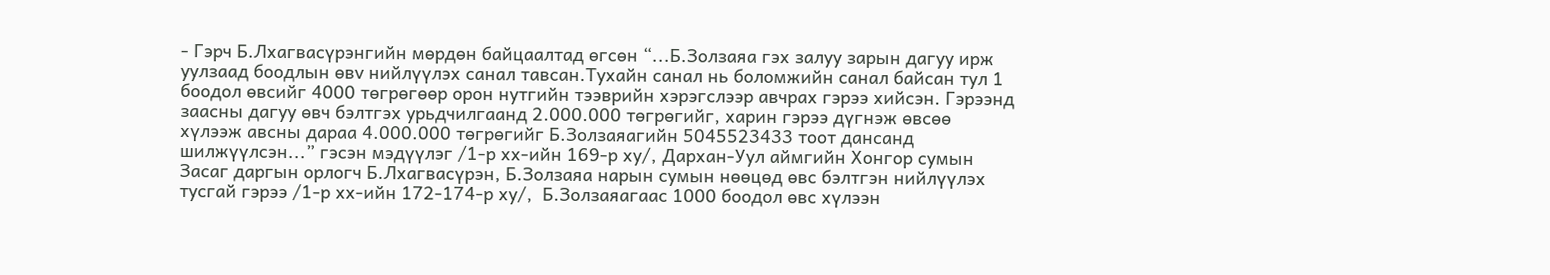- Гэрч Б.Лхагвасүрэнгийн мөрдөн байцаалтад өгсөн “...Б.Золзаяа гэх залуу зарын дагуу ирж уулзаад боодлын өвv нийлүүлэх санал тавсан.Тухайн санал нь боломжийн санал байсан тул 1 боодол өвсийг 4000 төгрөгөөр орон нутгийн тээврийн хэрэгслээр авчрах гэрээ хийсэн. Гэрээнд заасны дагуу өвч бэлтгэх урьдчилгаанд 2.000.000 төгрөгийг, харин гэрээ дүгнэж өвсөө хүлээж авсны дараа 4.000.000 төгрөгийг Б.Золзаяагийн 5045523433 тоот дансанд шилжүүлсэн...” гэсэн мэдүүлэг /1-р хх-ийн 169-р ху/, Дархан-Уул аймгийн Хонгор сумын Засаг даргын орлогч Б.Лхагвасүрэн, Б.Золзаяа нарын сумын нөөцөд өвс бэлтгэн нийлүүлэх тусгай гэрээ /1-р хх-ийн 172-174-р ху/,  Б.Золзаяагаас 1000 боодол өвс хүлээн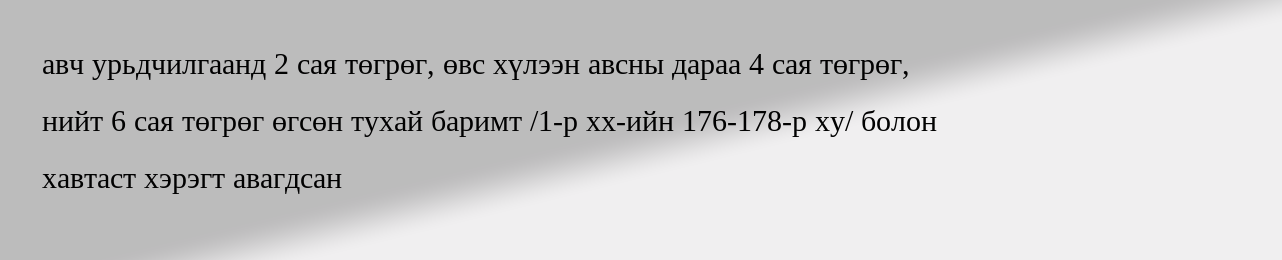авч урьдчилгаанд 2 сая төгрөг, өвс хүлээн авсны дараа 4 сая төгрөг, нийт 6 сая төгрөг өгсөн тухай баримт /1-р хх-ийн 176-178-р ху/ болон хавтаст хэрэгт авагдсан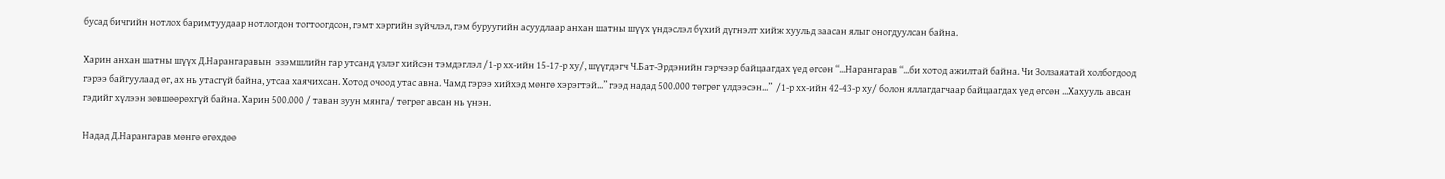бусад бичгийн нотлох баримтуудаар нотлогдон тогтоогдсон, гэмт хэргийн зүйчлэл, гэм буруугийн асуудлаар анхан шатны шүүх үндэслэл бүхий дүгнэлт хийж хуульд заасан ялыг оногдуулсан байна.

Харин анхан шатны шүүх Д.Нарангаравын  эзэмшлийн гар утсанд үзлэг хийсэн тэмдэглэл /1-р хх-ийн 15-17-р ху/, шүүгдэгч Ч.Бат-Эрдэнийн гэрчээр байцаагдах үед өгсөн “...Нарангарав “...би хотод ажилтай байна. Чи Золзаяатай холбогдоод гэрээ байгуулаад өг, ах нь утасгүй байна, утсаа хаячихсан. Хотод очоод утас авна. Чамд гэрээ хийхэд мөнгө хэрэгтэй...” гээд надад 500.000 төгрөг үлдээсэн...”  /1-р хх-ийн 42-43-р ху/ болон яллагдагчаар байцаагдах үед өгсөн ...Хахууль авсан гэдийг хүлээн зөвшөөрөхгүй байна. Харин 500.000 / таван зуун мянга/ төгрөг авсан нь үнэн.

Надад Д.Нарангарав мөнгө өгөхдөө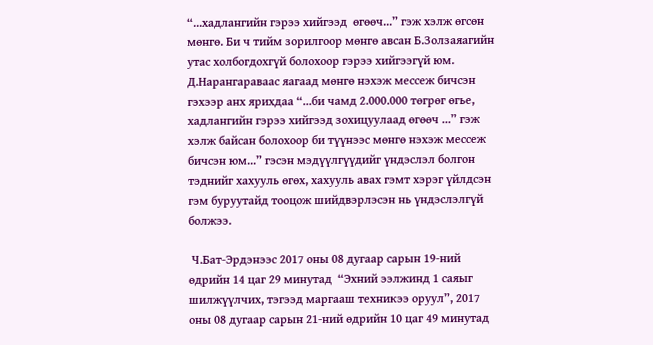“...хадлангийн гэрээ хийгээд  өгөөч...” гэж хэлж өгсөн  мөнгө. Би ч тийм зорилгоор мөнгө авсан Б.Золзаяагийн утас холбогдохгүй болохоор гэрээ хийгээгүй юм. Д.Нарангараваас яагаад мөнгө нэхэж мессеж бичсэн гэхээр анх ярихдаа “...би чамд 2.000.000 төгрөг өгье, хадлангийн гэрээ хийгээд зохицуулаад өгөөч ...” гэж хэлж байсан болохоор би түүнээс мөнгө нэхэж мессеж бичсэн юм...” гэсэн мэдүүлгүүдийг үндэслэл болгон тэднийг хахууль өгөх, хахууль авах гэмт хэрэг үйлдсэн гэм буруутайд тооцож шийдвэрлэсэн нь үндэслэлгүй болжээ.

 Ч.Бат-Эрдэнээс 2017 оны 08 дугаар сарын 19-ний өдрийн 14 цаг 29 минутад  “Эхний ээлжинд 1 саяыг шилжүүлчих, тэгээд маргааш техникээ оруул”, 2017 оны 08 дугаар сарын 21-ний өдрийн 10 цаг 49 минутад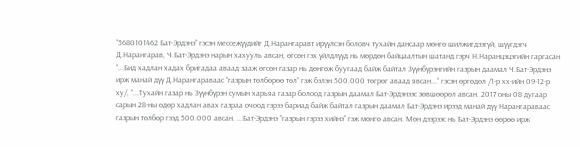“5680101462 Бат-Эрдэнэ” гэсэн мессежүүдийг Д.Нарангаравт ирүүлсэн боловч тухайн дансаар мөнгө шилжигдээгүй, шүүгдэгч Д.Нарангарав, Ч.Бат-Эрдэнэ нарын хахууль авсан, өгсөн гэх үйлдлүүд нь мөрдөн байцаалтын шатанд гэрч Н.Наранцэцэгийн гаргасан “...Бид хадлан хадах бригадаа аваад зааж өгсөн газар нь дөнгөж буугаад байж байтал Зүүнбүрэнгийн газрын даамал Ч.Бат-Эрдэнэ ирж манай дүү Д.Нарангараваас “газрын төлбөрөө төл” гэж бэлэн 500.000 төгрөг аваад явсан...” гэсэн өргөдөл /1-р хх-ийн 09-12-р ху/, “...Тухайн газар нь Зүүнбүрэн сумын харьяа газар болоод газрын даамал Бат-Эрдэнээс зөвшөөрөл авсан. 2017 оны 08 дугаар сарын 28-ны өдөр хадлан авах газраа очоод гэрээ бариад байж байтал газрын даамал Бат-Эрдэнэ ирээд манай дүү Нарангараваас газрын төлбөр гээд 500.000 авсан. ...Бат-Эрдэнэ “газрын гэрээ хийнэ” гэж мөнгө авсан. Мөн дээрээс нь Бат-Эрдэнэ өөрөө ирж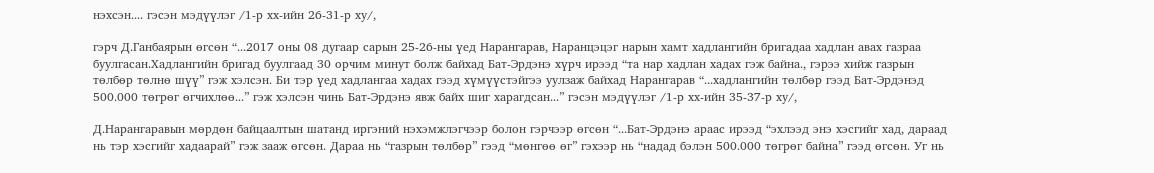нэхсэн.... гэсэн мэдүүлэг /1-р хх-ийн 26-31-р ху/,

гэрч Д.Ганбаярын өгсөн “...2017 оны 08 дугаар сарын 25-26-ны үед Нарангарав, Наранцэцэг нарын хамт хадлангийн бригадаа хадлан авах газраа буулгасан.Хадлангийн бригад буулгаад 30 орчим минут болж байхад Бат-Эрдэнэ хүрч ирээд “та нар хадлан хадах гэж байна., гэрээ хийж газрын төлбөр төлнө шүү” гэж хэлсэн. Би тэр үед хадлангаа хадах гээд хүмүүстэйгээ уулзаж байхад Нарангарав “...хадлангийн төлбөр гээд Бат-Эрдэнэд 500.000 төгрөг өгчихлөө...” гэж хэлсэн чинь Бат-Эрдэнэ явж байх шиг харагдсан...” гэсэн мэдүүлэг /1-р хх-ийн 35-37-р ху/,

Д.Нарангаравын мөрдөн байцаалтын шатанд иргэний нэхэмжлэгчээр болон гэрчээр өгсөн “...Бат-Эрдэнэ араас ирээд “эхлээд энэ хэсгийг хад, дараад нь тэр хэсгийг хадаарай” гэж зааж өгсөн. Дараа нь “газрын төлбөр” гээд “мөнгөө өг” гэхээр нь “надад бэлэн 500.000 төгрөг байна” гээд өгсөн. Уг нь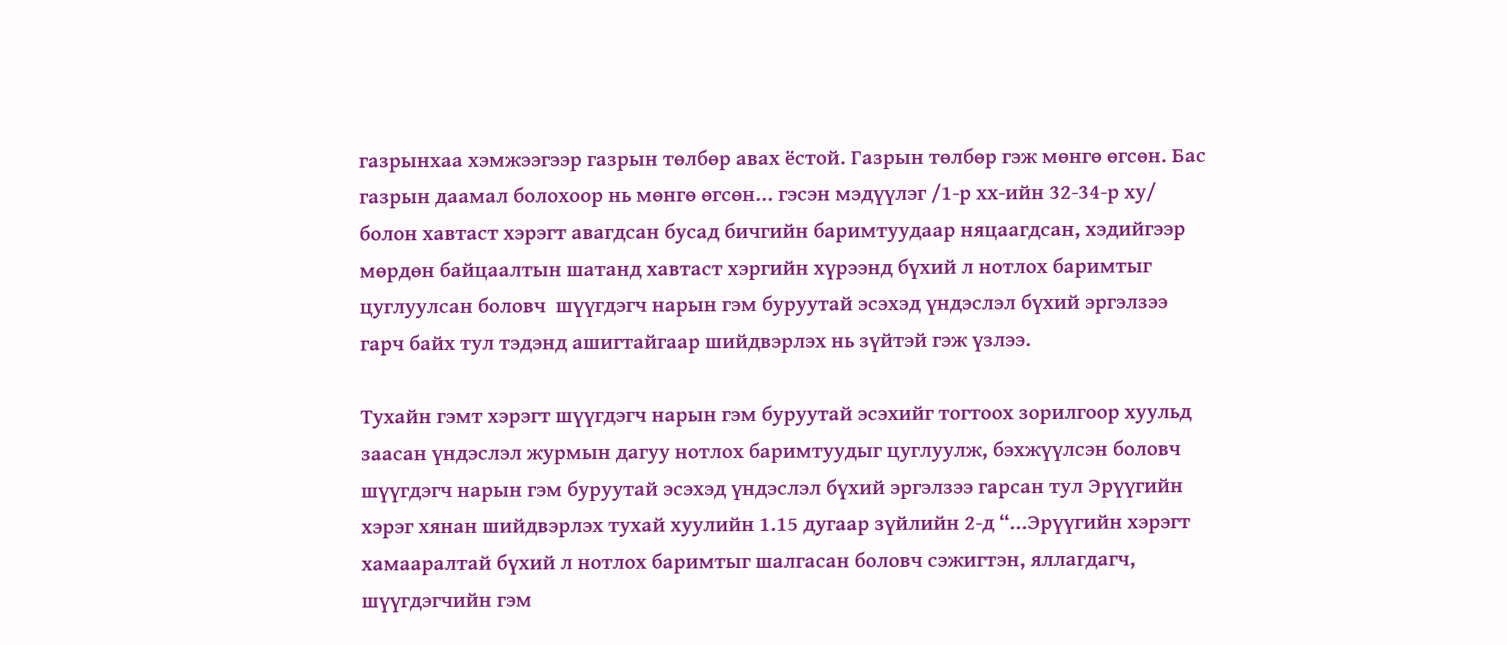газрынхаа хэмжээгээр газрын төлбөр авах ёстой. Газрын төлбөр гэж мөнгө өгсөн. Бас газрын даамал болохоор нь мөнгө өгсөн... гэсэн мэдүүлэг /1-р хх-ийн 32-34-р ху/ болон хавтаст хэрэгт авагдсан бусад бичгийн баримтуудаар няцаагдсан, хэдийгээр мөрдөн байцаалтын шатанд хавтаст хэргийн хүрээнд бүхий л нотлох баримтыг цуглуулсан боловч  шүүгдэгч нарын гэм буруутай эсэхэд үндэслэл бүхий эргэлзээ гарч байх тул тэдэнд ашигтайгаар шийдвэрлэх нь зүйтэй гэж үзлээ.

Тухайн гэмт хэрэгт шүүгдэгч нарын гэм буруутай эсэхийг тогтоох зорилгоор хуульд заасан үндэслэл журмын дагуу нотлох баримтуудыг цуглуулж, бэхжүүлсэн боловч шүүгдэгч нарын гэм буруутай эсэхэд үндэслэл бүхий эргэлзээ гарсан тул Эрүүгийн хэрэг хянан шийдвэрлэх тухай хуулийн 1.15 дугаар зүйлийн 2-д “...Эрүүгийн хэрэгт хамааралтай бүхий л нотлох баримтыг шалгасан боловч сэжигтэн, яллагдагч, шүүгдэгчийн гэм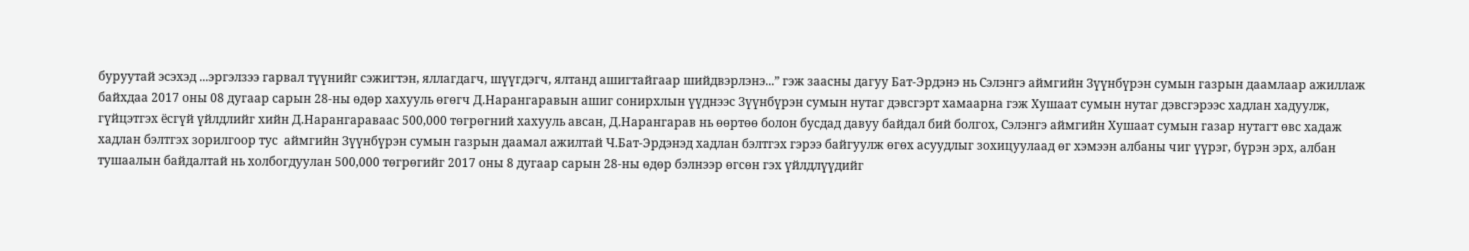буруутай эсэхэд ...эргэлзээ гарвал түүнийг сэжигтэн, яллагдагч, шүүгдэгч, ялтанд ашигтайгаар шийдвэрлэнэ...” гэж заасны дагуу Бат-Эрдэнэ нь Сэлэнгэ аймгийн Зүүнбүрэн сумын газрын даамлаар ажиллаж байхдаа 2017 оны 08 дугаар сарын 28-ны өдөр хахууль өгөгч Д.Нарангаравын ашиг сонирхлын үүднээс Зүүнбүрэн сумын нутаг дэвсгэрт хамаарна гэж Хушаат сумын нутаг дэвсгэрээс хадлан хадуулж, гүйцэтгэх ёсгүй үйлдлийг хийн Д.Нарангараваас 500,000 төгрөгний хахууль авсан, Д.Нарангарав нь өөртөө болон бусдад давуу байдал бий болгох, Сэлэнгэ аймгийн Хушаат сумын газар нутагт өвс хадаж хадлан бэлтгэх зорилгоор тус  аймгийн Зүүнбүрэн сумын газрын даамал ажилтай Ч.Бат-Эрдэнэд хадлан бэлтгэх гэрээ байгуулж өгөх асуудлыг зохицуулаад өг хэмээн албаны чиг үүрэг, бүрэн эрх, албан тушаалын байдалтай нь холбогдуулан 500,000 төгрөгийг 2017 оны 8 дугаар сарын 28-ны өдөр бэлнээр өгсөн гэх үйлдлүүдийг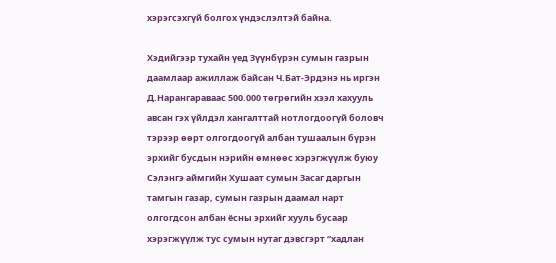хэрэгсэхгүй болгох үндэслэлтэй байна.

Хэдийгээр тухайн үед Зүүнбүрэн сумын газрын даамлаар ажиллаж байсан Ч.Бат-Эрдэнэ нь иргэн Д.Нарангараваас 500.000 төгрөгийн хээл хахууль авсан гэх үйлдэл хангалттай нотлогдоогүй боловч тэрээр өөрт олгогдоогүй албан тушаалын бүрэн эрхийг бусдын нэрийн өмнөөс хэрэгжүүлж буюу Сэлэнгэ аймгийн Хушаат сумын Засаг даргын тамгын газар, сумын газрын даамал нарт   олгогдсон албан ёсны эрхийг хууль бусаар хэрэгжүүлж тус сумын нутаг дэвсгэрт “хадлан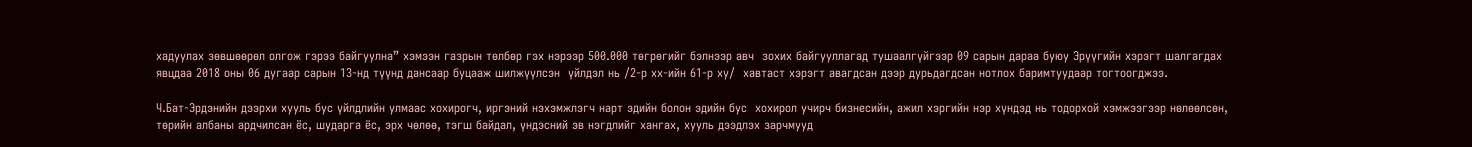хадуулах зөвшөөрөл олгож гэрээ байгуулна” хэмээн газрын төлбөр гэх нэрээр 500.000 төгрөгийг бэлнээр авч  зохих байгууллагад тушаалгүйгээр 09 сарын дараа буюу Эрүүгийн хэрэгт шалгагдах явцдаа 2018 оны 06 дугаар сарын 13-нд түүнд дансаар буцааж шилжүүлсэн  үйлдэл нь /2-р хх-ийн 61-р ху/  хавтаст хэрэгт авагдсан дээр дурьдагдсан нотлох баримтуудаар тогтоогджээ.

Ч.Бат-Эрдэнийн дээрхи хууль бус үйлдлийн улмаас хохирогч, иргэний нэхэмжлэгч нарт эдийн болон эдийн бус  хохирол учирч бизнесийн, ажил хэргийн нэр хүндэд нь тодорхой хэмжээгээр нөлөөлсөн, төрийн албаны ардчилсан ёс, шударга ёс, эрх чөлөө, тэгш байдал, үндэсний эв нэгдлийг хангах, хууль дээдлэх зарчмууд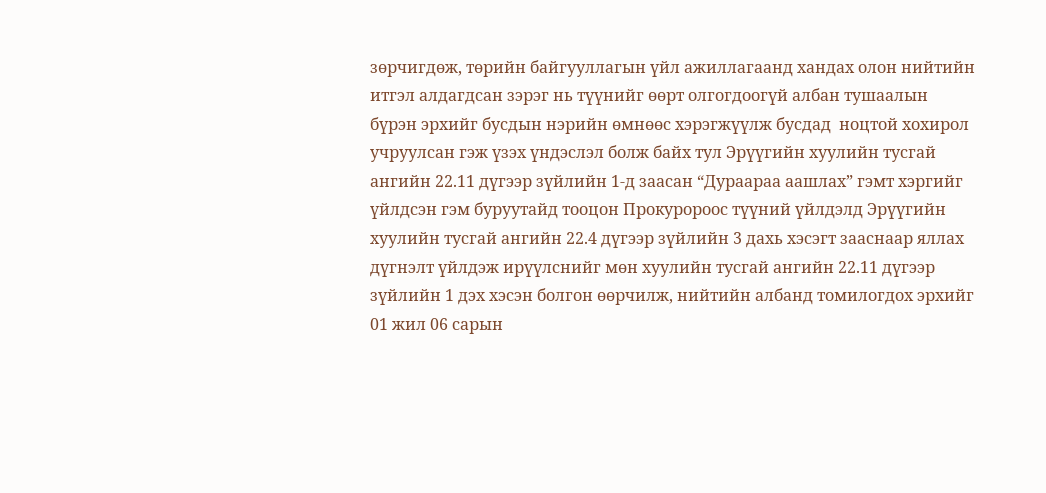зөрчигдөж, төрийн байгууллагын үйл ажиллагаанд хандах олон нийтийн итгэл алдагдсан зэрэг нь түүнийг өөрт олгогдоогүй албан тушаалын бүрэн эрхийг бусдын нэрийн өмнөөс хэрэгжүүлж бусдад  ноцтой хохирол  учруулсан гэж үзэх үндэслэл болж байх тул Эрүүгийн хуулийн тусгай ангийн 22.11 дүгээр зүйлийн 1-д заасан “Дураараа аашлах” гэмт хэргийг үйлдсэн гэм буруутайд тооцон Прокуророос түүний үйлдэлд Эрүүгийн хуулийн тусгай ангийн 22.4 дүгээр зүйлийн 3 дахь хэсэгт зааснаар яллах дүгнэлт үйлдэж ирүүлснийг мөн хуулийн тусгай ангийн 22.11 дүгээр зүйлийн 1 дэх хэсэн болгон өөрчилж, нийтийн албанд томилогдох эрхийг 01 жил 06 сарын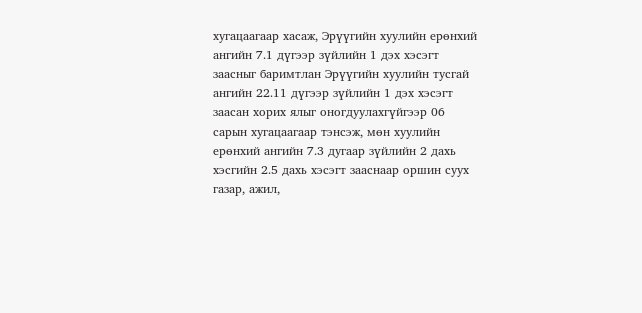хугацаагаар хасаж, Эрүүгийн хуулийн ерөнхий ангийн 7.1 дүгээр зүйлийн 1 дэх хэсэгт заасныг баримтлан Эрүүгийн хуулийн тусгай ангийн 22.11 дүгээр зүйлийн 1 дэх хэсэгт заасан хорих ялыг оногдуулахгүйгээр 06 сарын хугацаагаар тэнсэж, мөн хуулийн ерөнхий ангийн 7.3 дугаар зүйлийн 2 дахь хэсгийн 2.5 дахь хэсэгт зааснаар оршин суух газар, ажил,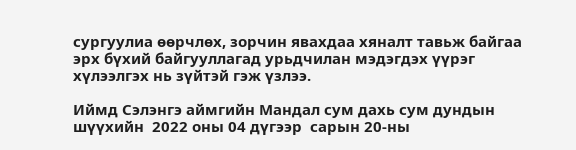сургуулиа өөрчлөх, зорчин явахдаа хяналт тавьж байгаа эрх бүхий байгууллагад урьдчилан мэдэгдэх үүрэг хүлээлгэх нь зүйтэй гэж үзлээ.

Иймд Сэлэнгэ аймгийн Мандал сум дахь сум дундын шүүхийн  2022 оны 04 дүгээр  сарын 20-ны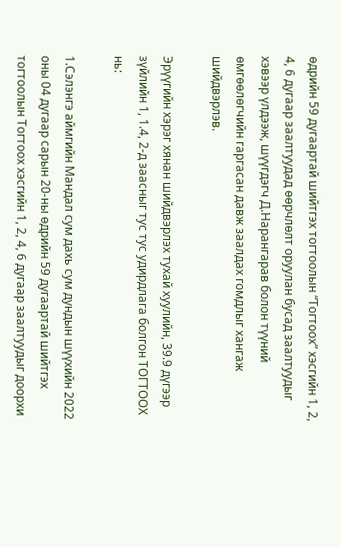өдрийн 59 дугаартай шийтгэх тогтоолын “Тогтоох” хэсгийн 1, 2, 4, 6 дугаар заалтуудад өөрчлөлт оруулан бусад заалтуудыг хэвээр үлдээж, шүүгдэгч Д.Нарангарав болон түүний өмгөөлөгчийн гаргасан давж заалдах гомдлыг хангаж шийдвэрлэв.

Эрүүгийн хэрэг хянан шийдвэрлэх тухай хуулийн, 39.9 дүгээр зүйлийн 1, 1.4, 2-д заасныг тус тус удирдлага болгон ТОГТООХ нь:

1.Сэлэнгэ аймгийн Мандал сум дахь сум дундын шүүхийн 2022 оны 04 дугаар сарын 20-ны өдрийн 59 дугаартай шийтгэх тогтоолын Тогтоох хэсгийн 1, 2, 4, 6 дугаар заалтуудыг доорхи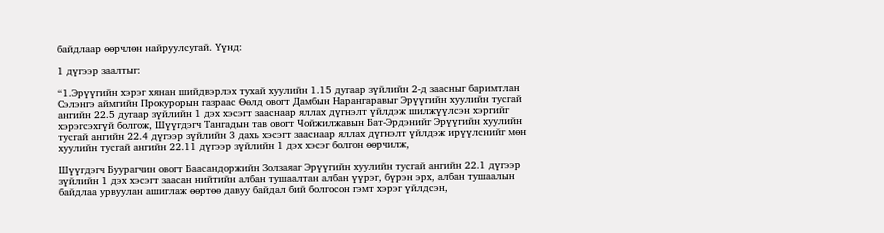байдлаар өөрчлөн найруулсугай. Үүнд:

1 дүгээр заалтыг:

“1.Эрүүгийн хэрэг хянан шийдвэрлэх тухай хуулийн 1.15 дугаар зүйлийн 2-д заасныг баримтлан Сэлэнгэ аймгийн Прокурорын газраас Өөлд овогт Дамбын Нарангаравыг Эрүүгийн хуулийн тусгай ангийн 22.5 дугаар зүйлийн 1 дэх хэсэгт зааснаар яллах дүгнэлт үйлдэж шилжүүлсэн хэргийг хэрэгсэхгүй болгож, Шүүгдэгч Тангадын тав овогт Чойжилжавын Бат-Эрдэнийг Эрүүгийн хуулийн тусгай ангийн 22.4 дүгээр зүйлийн 3 дахь хэсэгт зааснаар яллах дүгнэлт үйлдэж ирүүлснийг мөн хуулийн тусгай ангийн 22.11 дүгээр зүйлийн 1 дэх хэсэг болгон өөрчилж,

Шүүгдэгч Буурагчин овогт Баасандоржийн Золзаяаг Эрүүгийн хуулийн тусгай ангийн 22.1 дүгээр зүйлийн 1 дэх хэсэгт заасан нийтийн албан тушаалтан албан үүрэг, бүрэн эрх, албан тушаалын байдлаа урвуулан ашиглаж өөртөө давуу байдал бий болгосон гэмт хэрэг үйлдсэн,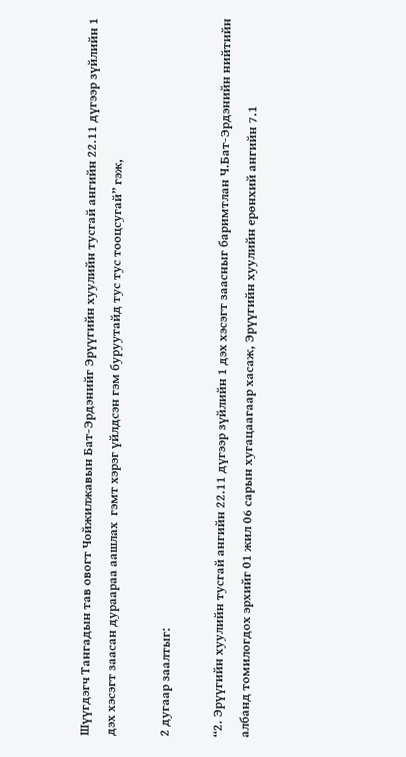Шүүгдэгч Тангадын тав овогт Чойжилжавын Бат-Эрдэнийг Эрүүгийн хуулийн тусгай ангийн 22.11 дүгээр зүйлийн 1 дэх хэсэгт заасан дураараа аашлах  гэмт хэрэг үйлдсэн гэм буруутайд тус тус тооцсугай” гэж,

2 дугаар заалтыг:

“2. Эрүүгийн хуулийн тусгай ангийн 22.11 дүгээр зүйлийн 1 дэх хэсэгт заасныг баримтлан Ч.Бат-Эрдэнийн нийтийн албанд томилогдох эрхийг 01 жил 06 сарын хугацаагаар хасаж, Эрүүгийн хуулийн ерөнхий ангийн 7.1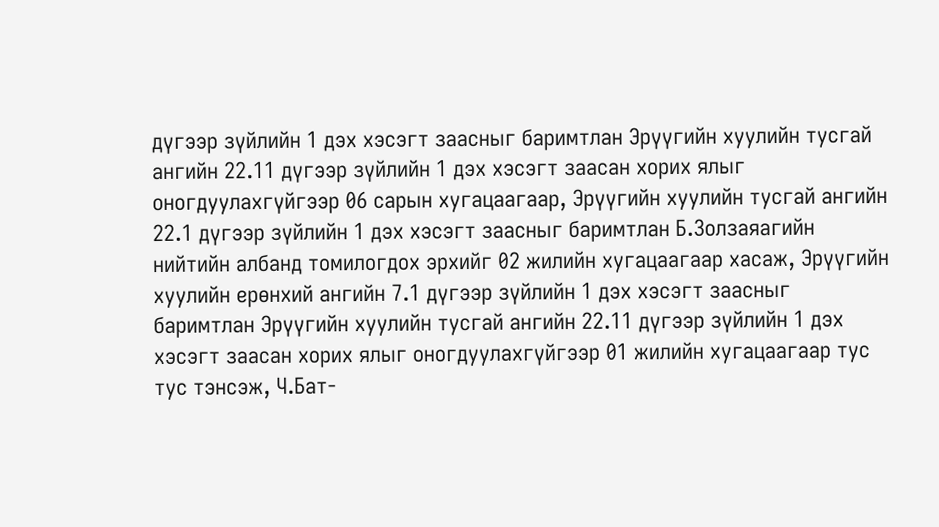дүгээр зүйлийн 1 дэх хэсэгт заасныг баримтлан Эрүүгийн хуулийн тусгай ангийн 22.11 дүгээр зүйлийн 1 дэх хэсэгт заасан хорих ялыг оногдуулахгүйгээр 06 сарын хугацаагаар, Эрүүгийн хуулийн тусгай ангийн 22.1 дүгээр зүйлийн 1 дэх хэсэгт заасныг баримтлан Б.Золзаяагийн нийтийн албанд томилогдох эрхийг 02 жилийн хугацаагаар хасаж, Эрүүгийн хуулийн ерөнхий ангийн 7.1 дүгээр зүйлийн 1 дэх хэсэгт заасныг баримтлан Эрүүгийн хуулийн тусгай ангийн 22.11 дүгээр зүйлийн 1 дэх хэсэгт заасан хорих ялыг оногдуулахгүйгээр 01 жилийн хугацаагаар тус тус тэнсэж, Ч.Бат-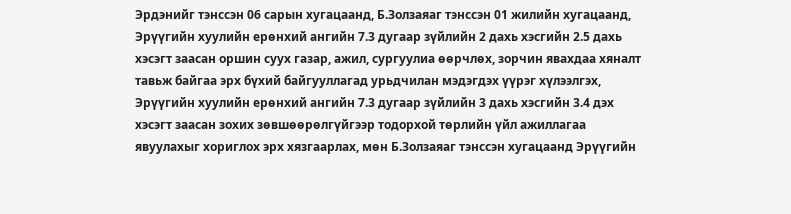Эрдэнийг тэнссэн 06 сарын хугацаанд, Б.Золзаяаг тэнссэн 01 жилийн хугацаанд, Эрүүгийн хуулийн ерөнхий ангийн 7.3 дугаар зүйлийн 2 дахь хэсгийн 2.5 дахь хэсэгт заасан оршин суух газар, ажил, сургуулиа өөрчлөх, зорчин явахдаа хяналт тавьж байгаа эрх бүхий байгууллагад урьдчилан мэдэгдэх үүрэг хүлээлгэх, Эрүүгийн хуулийн ерөнхий ангийн 7.3 дугаар зүйлийн 3 дахь хэсгийн 3.4 дэх хэсэгт заасан зохих зөвшөөрөлгүйгээр тодорхой төрлийн үйл ажиллагаа явуулахыг хориглох эрх хязгаарлах, мөн Б.Золзаяаг тэнссэн хугацаанд Эрүүгийн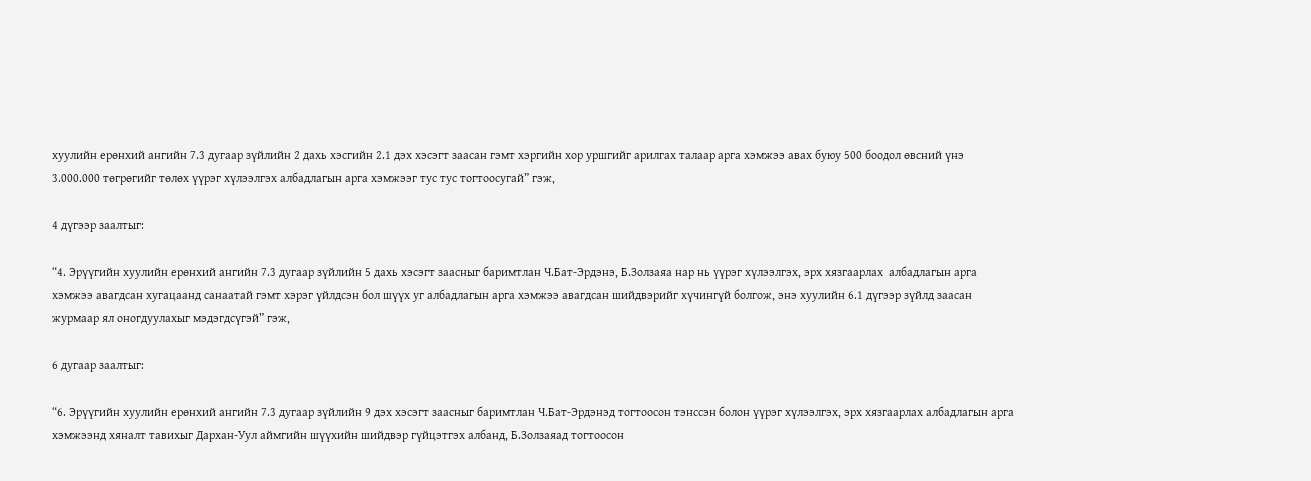хуулийн ерөнхий ангийн 7.3 дугаар зүйлийн 2 дахь хэсгийн 2.1 дэх хэсэгт заасан гэмт хэргийн хор уршгийг арилгах талаар арга хэмжээ авах буюу 500 боодол өвсний үнэ 3.000.000 төгрөгийг төлөх үүрэг хүлээлгэх албадлагын арга хэмжээг тус тус тогтоосугай” гэж,

4 дүгээр заалтыг:

“4. Эрүүгийн хуулийн ерөнхий ангийн 7.3 дугаар зүйлийн 5 дахь хэсэгт заасныг баримтлан Ч.Бат-Эрдэнэ, Б.Золзаяа нар нь үүрэг хүлээлгэх, эрх хязгаарлах  албадлагын арга хэмжээ авагдсан хугацаанд санаатай гэмт хэрэг үйлдсэн бол шүүх уг албадлагын арга хэмжээ авагдсан шийдвэрийг хүчингүй болгож, энэ хуулийн 6.1 дүгээр зүйлд заасан журмаар ял оногдуулахыг мэдэгдсүгэй” гэж,

6 дугаар заалтыг:

“6. Эрүүгийн хуулийн ерөнхий ангийн 7.3 дугаар зүйлийн 9 дэх хэсэгт заасныг баримтлан Ч.Бат-Эрдэнэд тогтоосон тэнссэн болон үүрэг хүлээлгэх, эрх хязгаарлах албадлагын арга хэмжээнд хяналт тавихыг Дархан-Уул аймгийн шүүхийн шийдвэр гүйцэтгэх албанд, Б.Золзаяад тогтоосон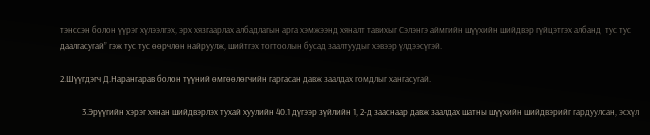тэнссэн болон үүрэг хүлээлгэх, эрх хязгаарлах албадлагын арга хэмжээнд хяналт тавихыг Сэлэнгэ аймгийн шүүхийн шийдвэр гүйцэтгэх албанд  тус тус даалгасугай” гэж тус тус өөрчлөн найруулж, шийтгэх тогтоолын бусад заалтуудыг хэвээр үлдээсүгэй.

2.Шүүгдэгч Д.Нарангарав болон түүний өмгөөлөгчийн гаргасан давж заалдах гомдлыг хангасугай.

           3.Эрүүгийн хэрэг хянан шийдвэрлэх тухай хуулийн 40.1 дүгээр зүйлийн 1, 2-д зааснаар давж заалдах шатны шүүхийн шийдвэрийг гардуулсан, эсхүл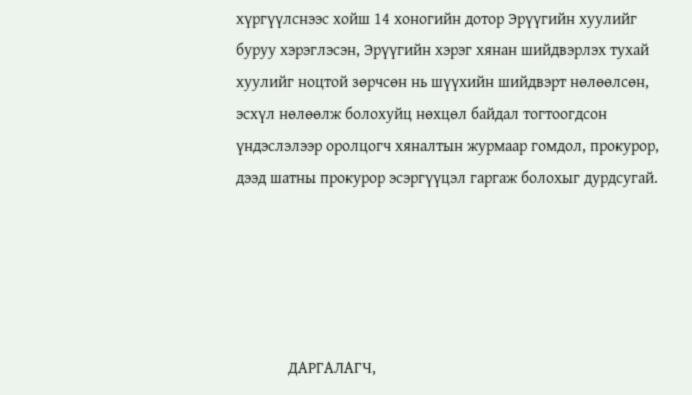хүргүүлснээс хойш 14 хоногийн дотор Эрүүгийн хуулийг буруу хэрэглэсэн, Эрүүгийн хэрэг хянан шийдвэрлэх тухай хуулийг ноцтой зөрчсөн нь шүүхийн шийдвэрт нөлөөлсөн, эсхүл нөлөөлж болохуйц нөхцөл байдал тогтоогдсон үндэслэлээр оролцогч хяналтын журмаар гомдол, прокурор, дээд шатны прокурор эсэргүүцэл гаргаж болохыг дурдсугай.





             ДАРГАЛАГЧ,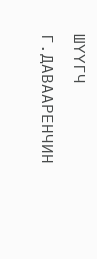ШҮҮГЧ                                    Г.ДАВААРЕНЧИН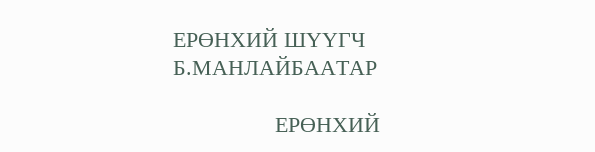ЕРӨНХИЙ ШҮҮГЧ                                     Б.МАНЛАЙБААТАР

                 ЕРӨНХИЙ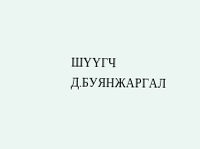ШҮҮГЧ                                     Д.БУЯНЖАРГАЛ